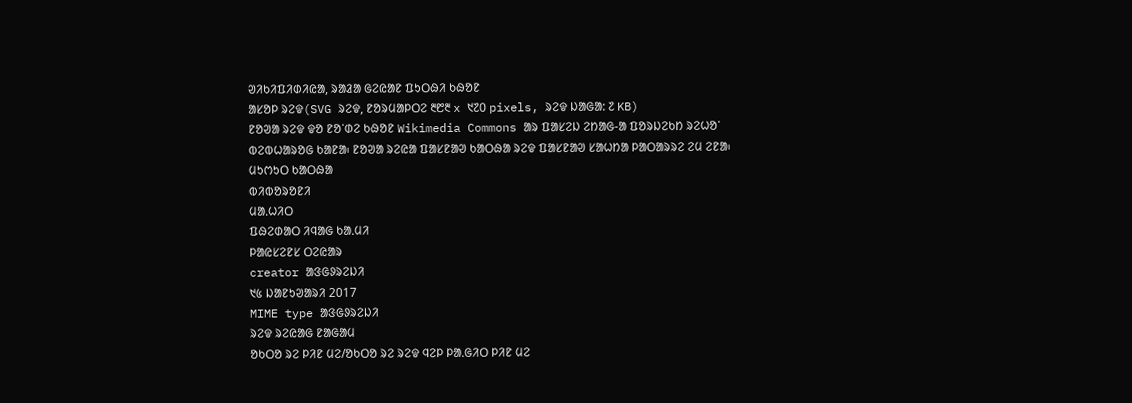ᱣᱤᱠᱤᱯᱤᱰᱤᱭᱟ, ᱨᱟᱲᱟ ᱜᱮᱭᱟᱱ ᱯᱩᱛᱷᱤ ᱠᱷᱚᱱ
ᱟᱥᱚᱞ ᱨᱮᱫ(SVG ᱨᱮᱫ, ᱱᱚᱨᱢᱟᱞᱛᱮ ᱓᱘᱓ x ᱑᱗᱐ pixels, ᱨᱮᱫ ᱡᱟᱜᱟ: ᱗ KB)
ᱱᱚᱣᱟ ᱨᱮᱫ ᱫᱚ ᱱᱚᱸᱰᱮ ᱠᱷᱚᱱ Wikimedia Commons ᱟᱨ ᱯᱟᱥᱮᱡ ᱮᱴᱟᱜ-ᱟ ᱯᱚᱨᱡᱮᱠᱴ ᱨᱮᱦᱚᱸ ᱵᱮᱵᱦᱟᱨᱚᱜ ᱠᱟᱱᱟ᱾ ᱱᱚᱣᱟ ᱨᱮᱭᱟ ᱯᱟᱥᱱᱟᱣ ᱠᱟᱛᱷᱟ ᱨᱮᱫ ᱯᱟᱥᱱᱟᱣ ᱥᱟᱦᱴᱟ ᱞᱟᱛᱟᱨᱨᱮ ᱮᱢ ᱮᱱᱟ᱾
ᱢᱩᱬᱩᱛ ᱠᱟᱛᱷᱟ
ᱵᱤᱵᱚᱨᱚᱱᱤ
ᱢᱟᱹᱦᱤᱛ
ᱯᱷᱮᱰᱟᱛ ᱤᱧᱟᱜ ᱠᱟᱹᱢᱤ
ᱞᱟᱭᱥᱮᱱᱥ ᱛᱮᱭᱟᱨ
creator ᱟᱝᱜᱽᱨᱮᱡᱤ
᱑᱕ ᱡᱟᱱᱩᱣᱟᱨᱤ 2017
MIME type ᱟᱝᱜᱽᱨᱮᱡᱤ
ᱨᱮᱫ ᱨᱮᱭᱟᱜ ᱱᱟᱜᱟᱢ
ᱚᱠᱛᱚ ᱨᱮ ᱞᱤᱱ ᱢᱮ/ᱚᱠᱛᱚ ᱨᱮ ᱨᱮᱫ ᱧᱮᱞ ᱞᱟᱹᱜᱤᱛ ᱞᱤᱱ ᱢᱮ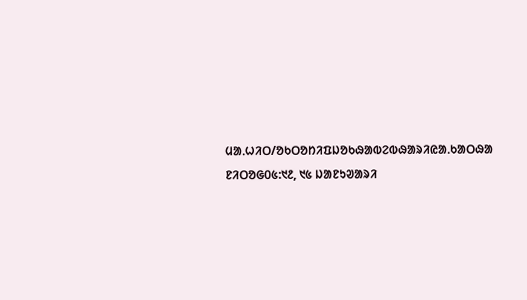ᱢᱟᱹᱦᱤᱛ/ᱚᱠᱛᱚᱴᱤᱯᱡᱚᱠᱷᱟᱵᱮᱵᱷᱟᱨᱤᱭᱟᱹᱠᱟᱛᱷᱟ
ᱱᱤᱛᱚᱜ᱐᱕:᱑᱒, ᱑᱕ ᱡᱟᱱᱩᱣᱟᱨᱤ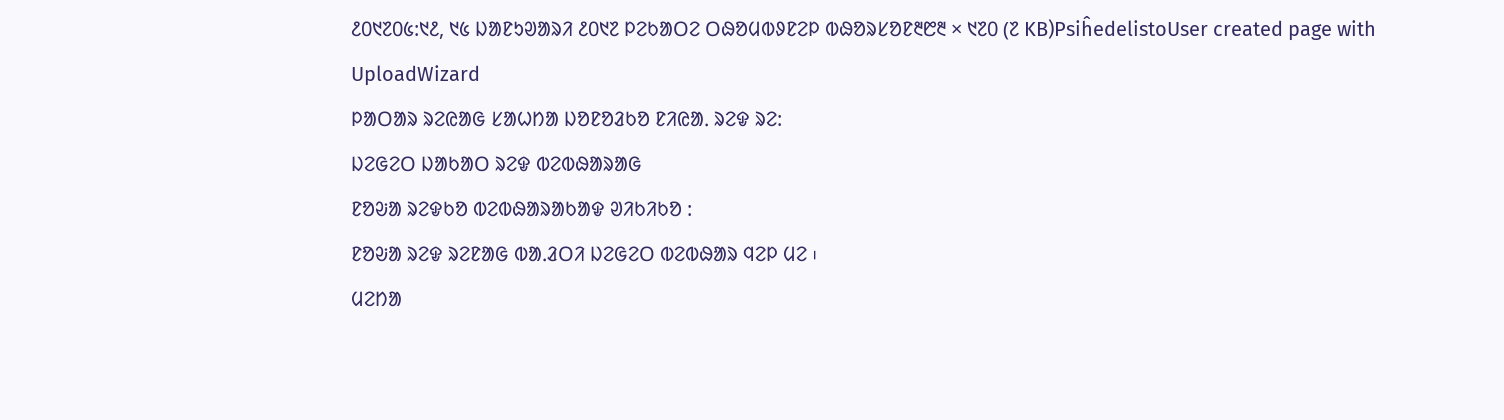᱒᱐᱑᱗᱐᱕:᱑᱒, ᱑᱕ ᱡᱟᱱᱩᱣᱟᱨᱤ ᱒᱐᱑᱗ ᱞᱮᱠᱟᱛᱮ ᱛᱷᱚᱢᱵᱽᱱᱮᱞ ᱵᱷᱚᱨᱥᱚᱱ᱓᱘᱓ × ᱑᱗᱐ (᱗ KB)PsiĥedelistoUser created page with UploadWizard
ᱞᱟᱛᱟᱨ ᱨᱮᱭᱟᱜ ᱥᱟᱦᱴᱟ ᱡᱚᱱᱚᱲᱠᱚ ᱱᱤᱭᱟᱹ ᱨᱮᱫ ᱨᱮ:
ᱡᱮᱜᱮᱛ ᱡᱟᱠᱟᱛ ᱨᱮᱫ ᱵᱮᱵᱷᱟᱨᱟᱜ
ᱱᱚᱶᱟ ᱨᱮᱫᱠᱚ ᱵᱮᱵᱷᱟᱨᱟᱠᱟᱫ ᱣᱤᱠᱤᱠᱚ :
ᱱᱚᱶᱟ ᱨᱮᱫ ᱨᱮᱱᱟᱜ ᱵᱟᱹᱲᱛᱤ ᱡᱮᱜᱮᱛ ᱵᱮᱵᱷᱟᱨ ᱧᱮᱞ ᱢᱮ ᱾
ᱢᱮᱴᱟ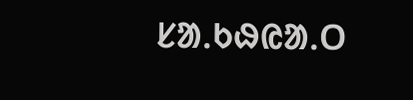ᱥᱟᱹᱠᱷᱭᱟᱹᱛ